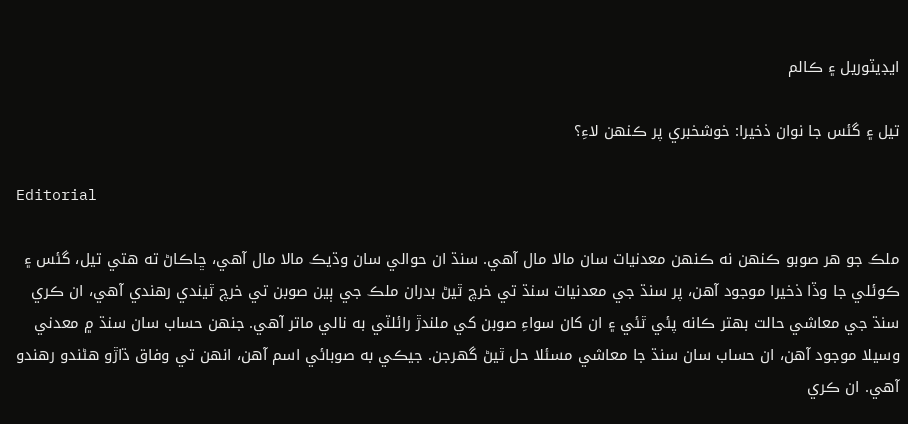ايڊيٽوريل ۽ ڪالم

تيل ۽ گئس جا نوان ذخيرا: خوشخبري پر ڪنهن لاءِ؟

Editorial

ملڪ جو هر صوبو ڪنهن نه ڪنهن معدنيات سان مالا مال آهي. سنڌ ان حوالي سان وڌيڪ مالا مال آهي، ڇاڪاڻ ته هتي تيل، گئس ۽ ڪوئلي جا وڏا ذخيرا موجود آهن، پر سنڌ جي معدنيات سنڌ تي خرچ ٿيڻ بدران ملڪ جي ٻين صوبن تي خرچ ٿيندي رهندي آهي، ان ڪري سنڌ جي معاشي حالت بهتر ڪانه پئي ٿئي ۽ ان کان سواءِ صوبن کي ملندڙ رائلٽي به نالي ماتر آهي. جنهن حساب سان سنڌ ۾ معدني وسيلا موجود آهن، ان حساب سان سنڌ جا معاشي مسئلا حل ٿيڻ گهرجن. جيڪي به صوبائي اسم آهن، انهن تي وفاق ڌاڙو هڻندو رهندو آهي. ان ڪري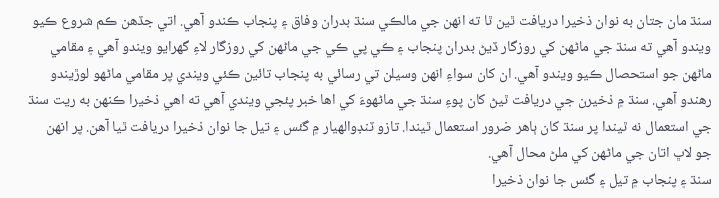سنڌ مان جتان به نوان ذخيرا دريافت ٿين ٿا ته انهن جي مالڪي سنڌ بدران وفاق ۽ پنجاب ڪندو آهي. اتي جڏهن ڪم شروع ڪيو ويندو آهي ته سنڌ جي ماڻهن کي روزگار ڏيڻ بدران پنجاب ۽ ڪي پي ڪي جي ماڻهن کي روزگار لاءِ گهرايو ويندو آهي ۽ مقامي ماڻهن جو استحصال ڪيو ويندو آهي. ان کان سواءِ انهن وسيلن تي رسائي به پنجاب تائين ڪئي ويندي پر مقامي ماڻهو لوڙيندو رهندو آهي. سنڌ ۾ ذخيرن جي دريافت ٿيڻ کان پوءِ سنڌ جي ماڻهوءَ کي اها خبر پئجي ويندي آهي ته اهي ذخيرا ڪنهن به ريت سنڌ جي استعمال نه ٿيندا پر سنڌ کان ٻاهر ضرور استعمال ٿيندا. تازو ٽنڊوالهيار ۾ گئس ۽ تيل جا نوان ذخيرا دريافت ٿيا آهن. پر انهن جو لاڀ اتان جي ماڻهن کي ملڻ محال آهي.
سنڌ ۽ پنجاب ۾ تيل ۽ گئس جا نوان ذخيرا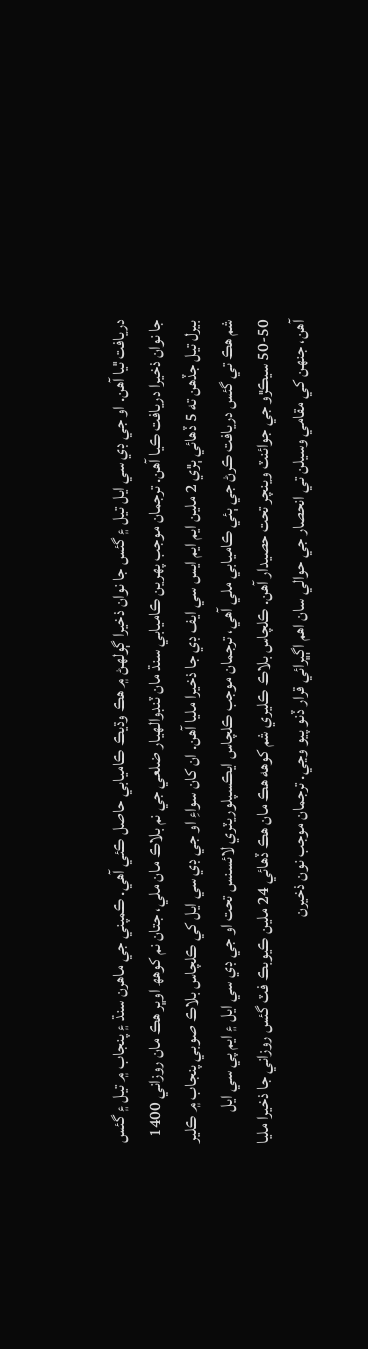دريافت ٿيا آهن. او جي ڊي سي ايل تيل ۽ گئس جا نوان ذخيرا ڳولهڻ ۾ هڪ وڌيڪ ڪاميابي حاصل ڪئي آهي. ڪمپني جي ماهرن سنڌ ۽ پنجاب ۾ تيل ۽ گئس جا نوان ذخيرا دريافت ڪيا آهن. ترجمان موجب پهرين ڪاميابي سنڌ مان ٽنڊوالهيار ضلعي جي نم بلاڪ مان ملي، جتان نم کوهھ اوڀر هڪ مان روزاني 1400 بيرل تيل جڏهن ته 5 ڏهائي ٻڙي 2 ملين ايم ايم ايس سي ايف ڊي جا ذخيرا مليا آهن. ان کان سواءِ او جي ڊي سي ايل کي ڪلچاس بلاڪ صوبي پنجاب ۾ ڪلير شم هڪ تي گئس دريافت ڪرڻ جي ٻئي ڪاميابي ملي آهي، ترجمان موجب ڪلچاس ايڪسپلوريٽري لائسنس تحت او جي ڊي سي ايل ۽ ايم پي سي ايل 50-50 سيڪڙو جي جوائنٽ وينچر تحت حصيدار آهن. ڪلچاس بلاڪ ڪليري شم کوھه هڪ مان هڪ ڏهائي 24 ملين ڪيوبڪ فٽ گئس روزاني جا ذخيرا مليا آهن، جنهن کي مقامي وسيلن تي انحصار جي حوالي سان اهم اڳڀرائي قرار ڏنو پيو وڃي. ترجمان موجب نون ذخيرن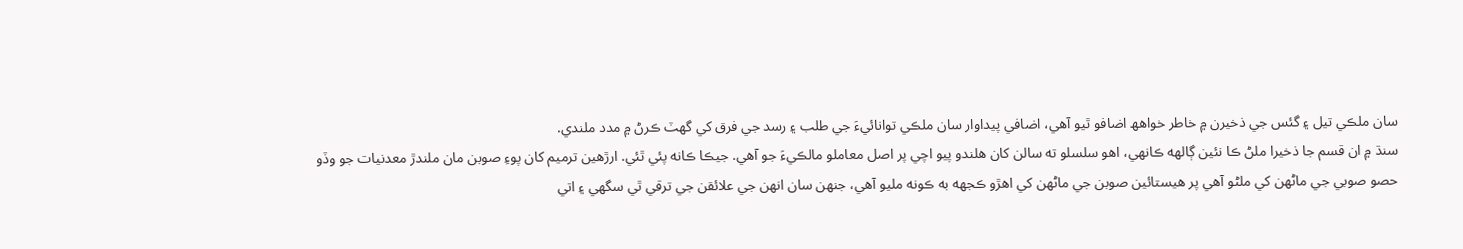سان ملڪي تيل ۽ گئس جي ذخيرن ۾ خاطر خواهھ اضافو ٿيو آهي، اضافي پيداوار سان ملڪي توانائيءَ جي طلب ۽ رسد جي فرق کي گهٽ ڪرڻ ۾ مدد ملندي.
سنڌ ۾ ان قسم جا ذخيرا ملڻ ڪا نئين ڳالهه ڪانهي، اهو سلسلو ته سالن کان هلندو پيو اچي پر اصل معاملو مالڪيءَ جو آهي. جيڪا ڪانه پئي ٿئي. ارڙهين ترميم کان پوءِ صوبن مان ملندڙ معدنيات جو وڏو حصو صوبي جي ماڻهن کي ملڻو آهي پر هيستائين صوبن جي ماڻهن کي اهڙو ڪجهه به ڪونه مليو آهي، جنهن سان انهن جي علائقن جي ترقي ٿي سگهي ۽ اتي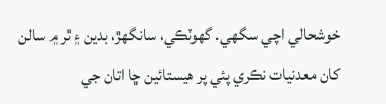خوشحالي اچي سگهي. گهوٽڪي، سانگهڙ، بدين ۽ ٿر ۾ سالن کان معدنيات نڪري پئي پر هيستائين ڇا اتان جي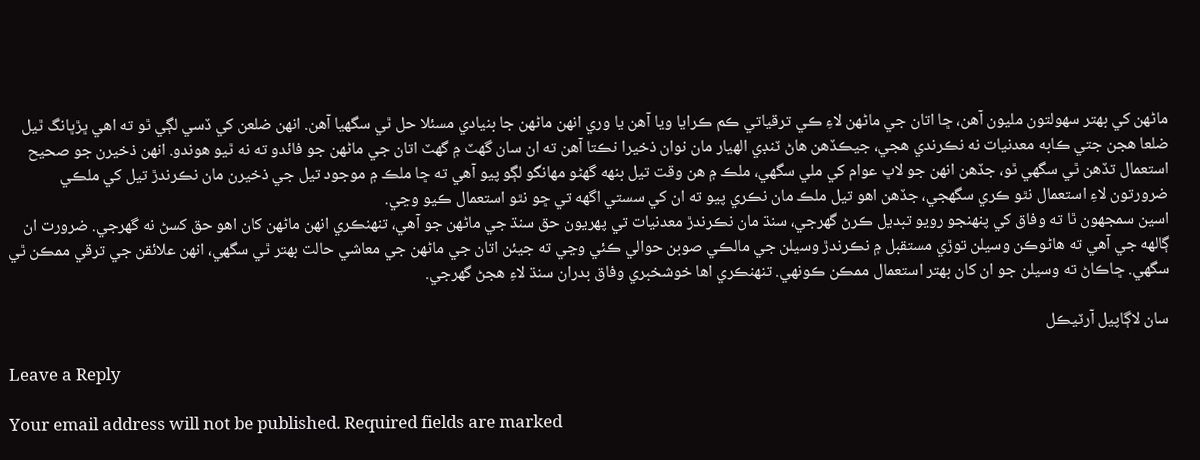ماڻهن کي بهتر سهولتون مليون آهن، ڇا اتان جي ماڻهن لاءِ ڪي ترقياتي ڪم ڪرايا ويا آهن يا وري انهن ماڻهن جا بنيادي مسئلا حل ٿي سگهيا آهن. انهن ضلعن کي ڏسي لڳي ٿو ته اهي ڀڙڀانگ ٿيل ضلعا هجن جتي ڪابه معدنيات نه نڪرندي هجي، جيڪڏهن هاڻ ٽنڊي الهيار مان نوان ذخيرا نڪتا آهن ته ان سان گهٽ ۾ گهٽ اتان جي ماڻهن جو فائدو ته نه ٿيو هوندو. انهن ذخيرن جو صحيح استعمال تڏهن ٿي سگهي ٿو، جڏهن انهن جو لاڀ عوام کي ملي سگهي، ملڪ ۾ هن وقت تيل بنهه گهڻو مهانگو لڳو پيو آهي ته ڇا ملڪ ۾ موجود تيل جي ذخيرن مان نڪرندڙ تيل کي ملڪي ضرورتون لاءِ استعمال نٿو ڪري سگهجي، جڏهن اهو تيل ملڪ مان نڪري پيو ته ان کي سستي اگهه تي ڇو نٿو استعمال ڪيو وڃي.
اسين سمجهون ٿا ته وفاق کي پنهنجو رويو تبديل ڪرڻ گهرجي، سنڌ مان نڪرندڙ معدنيات تي پهريون حق سنڌ جي ماڻهن جو آهي، تنهنڪري انهن ماڻهن کان اهو حق کسڻ نه گهرجي. ضرورت ان ڳالهه جي آهي ته هاڻوڪن وسيلن توڙي مستقبل ۾ نڪرندڙ وسيلن جي مالڪي صوبن حوالي ڪئي وڃي ته جيئن اتان جي ماڻهن جي معاشي حالت بهتر ٿي سگهي، انهن علائقن جي ترقي ممڪن ٿي سگهي. ڇاڪاڻ ته وسيلن جو ان کان بهتر استعمال ممڪن ڪونهي. تنهنڪري اها خوشخبري وفاق بدران سنڌ لاءِ هجڻ گهرجي.

سان لاڳاپيل آرٽيڪل

Leave a Reply

Your email address will not be published. Required fields are marked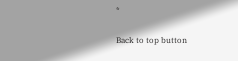*

Back to top button